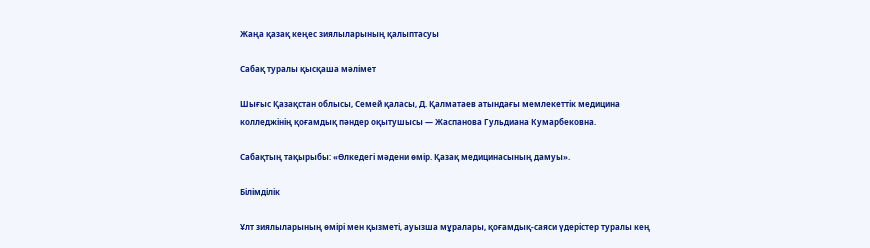Жаңа қазақ кеңес зиялыларының қалыптасуы

Сабақ туралы қысқаша мәлімет

Шығыс Қазақстан облысы, Семей қаласы, Д. Қалматаев атындағы мемлекеттік медицина колледжінің қоғамдық пәндер оқытушысы — Жаспанова Гульдиана Кумарбековна.

Сабақтың тақырыбы: «Өлкедегі мәдени өмір. Қазақ медицинасының дамуы».

Білімділік

Ұлт зиялыларының өмірі мен қызметі, ауызша мұралары, қоғамдық-саяси үдерістер туралы кең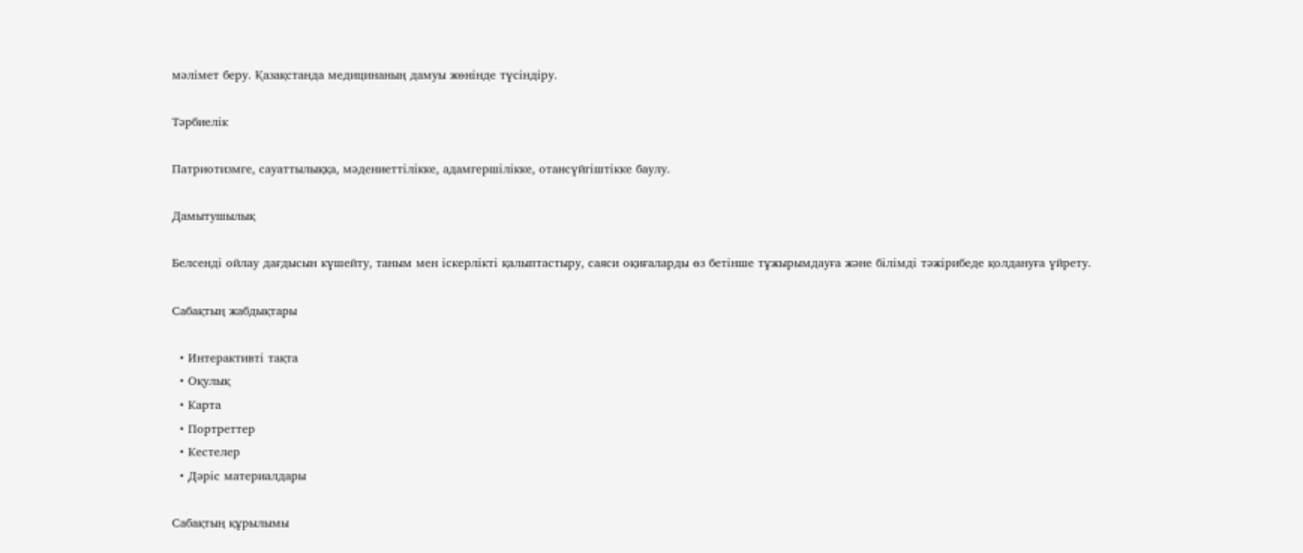мәлімет беру. Қазақстанда медицинаның дамуы жөнінде түсіндіру.

Тәрбиелік

Патриотизмге, сауаттылыққа, мәдениеттілікке, адамгершілікке, отансүйгіштікке баулу.

Дамытушылық

Белсенді ойлау дағдысын күшейту, таным мен іскерлікті қалыптастыру, саяси оқиғаларды өз бетінше тұжырымдауға және білімді тәжірибеде қолдануға үйрету.

Сабақтың жабдықтары

  • Интерактивті тақта
  • Оқулық
  • Карта
  • Портреттер
  • Кестелер
  • Дәріс материалдары

Сабақтың құрылымы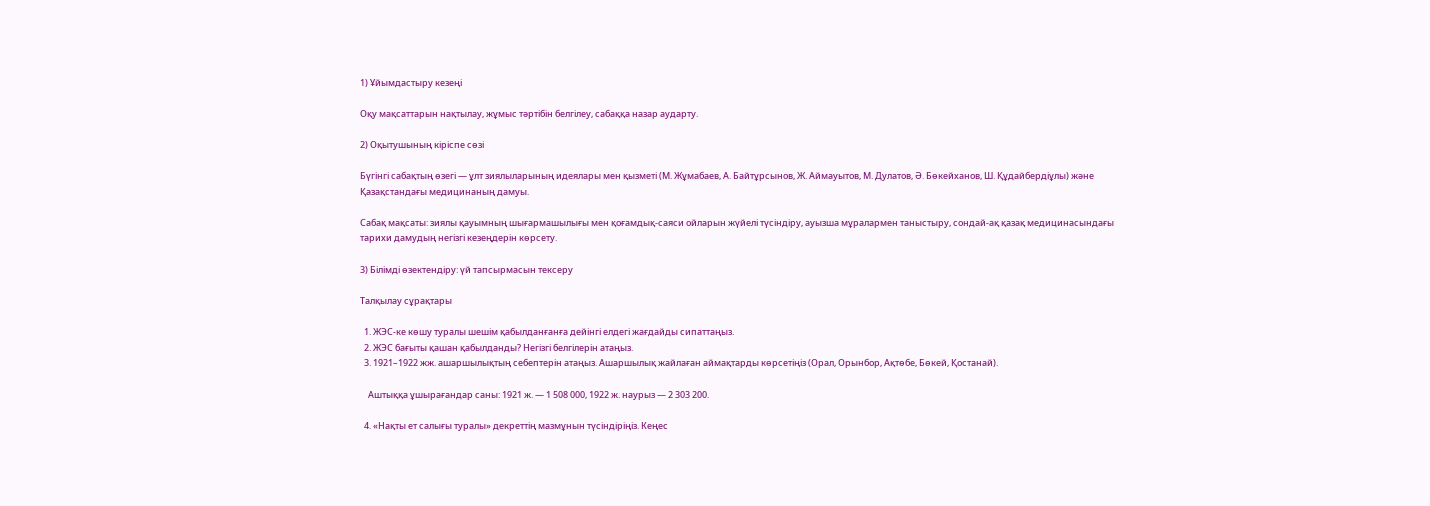1) Ұйымдастыру кезеңі

Оқу мақсаттарын нақтылау, жұмыс тәртібін белгілеу, сабаққа назар аударту.

2) Оқытушының кіріспе сөзі

Бүгінгі сабақтың өзегі — ұлт зиялыларының идеялары мен қызметі (М. Жұмабаев, А. Байтұрсынов, Ж. Аймауытов, М. Дулатов, Ә. Бөкейханов, Ш. Құдайбердіұлы) және Қазақстандағы медицинаның дамуы.

Сабақ мақсаты: зиялы қауымның шығармашылығы мен қоғамдық-саяси ойларын жүйелі түсіндіру, ауызша мұралармен таныстыру, сондай-ақ қазақ медицинасындағы тарихи дамудың негізгі кезеңдерін көрсету.

3) Білімді өзектендіру: үй тапсырмасын тексеру

Талқылау сұрақтары

  1. ЖЭС-ке көшу туралы шешім қабылданғанға дейінгі елдегі жағдайды сипаттаңыз.
  2. ЖЭС бағыты қашан қабылданды? Негізгі белгілерін атаңыз.
  3. 1921–1922 жж. ашаршылықтың себептерін атаңыз. Ашаршылық жайлаған аймақтарды көрсетіңіз (Орал, Орынбор, Ақтөбе, Бөкей, Қостанай).

    Аштыққа ұшырағандар саны: 1921 ж. — 1 508 000, 1922 ж. наурыз — 2 303 200.

  4. «Нақты ет салығы туралы» декреттің мазмұнын түсіндіріңіз. Кеңес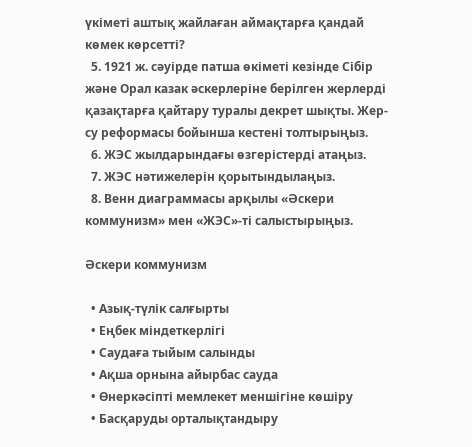үкіметі аштық жайлаған аймақтарға қандай көмек көрсетті?
  5. 1921 ж. сәуірде патша өкіметі кезінде Сібір және Орал казак әскерлеріне берілген жерлерді қазақтарға қайтару туралы декрет шықты. Жер-су реформасы бойынша кестені толтырыңыз.
  6. ЖЭС жылдарындағы өзгерістерді атаңыз.
  7. ЖЭС нәтижелерін қорытындылаңыз.
  8. Венн диаграммасы арқылы «Әскери коммунизм» мен «ЖЭС»-ті салыстырыңыз.

Әскери коммунизм

  • Азық-түлік салғырты
  • Еңбек міндеткерлігі
  • Саудаға тыйым салынды
  • Ақша орнына айырбас сауда
  • Өнеркәсіпті мемлекет меншігіне көшіру
  • Басқаруды орталықтандыру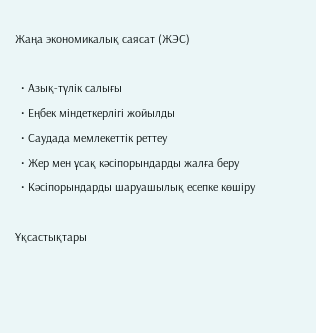Жаңа экономикалық саясат (ЖЭС)

  • Азық-түлік салығы
  • Еңбек міндеткерлігі жойылды
  • Саудада мемлекеттік реттеу
  • Жер мен ұсақ кәсіпорындарды жалға беру
  • Кәсіпорындарды шаруашылық есепке көшіру

Ұқсастықтары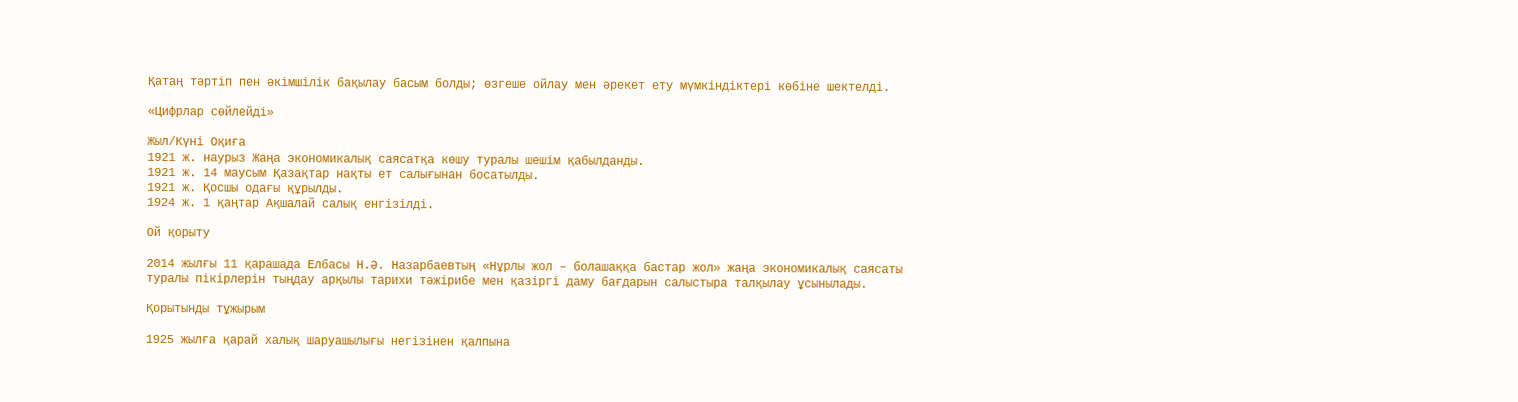Қатаң тәртіп пен әкімшілік бақылау басым болды; өзгеше ойлау мен әрекет ету мүмкіндіктері көбіне шектелді.

«Цифрлар сөйлейді»

Жыл/Күні Оқиға
1921 ж. наурыз Жаңа экономикалық саясатқа көшу туралы шешім қабылданды.
1921 ж. 14 маусым Қазақтар нақты ет салығынан босатылды.
1921 ж. Қосшы одағы құрылды.
1924 ж. 1 қаңтар Ақшалай салық енгізілді.

Ой қорыту

2014 жылғы 11 қарашада Елбасы Н.Ә. Назарбаевтың «Нұрлы жол – болашаққа бастар жол» жаңа экономикалық саясаты туралы пікірлерін тыңдау арқылы тарихи тәжірибе мен қазіргі даму бағдарын салыстыра талқылау ұсынылады.

Қорытынды тұжырым

1925 жылға қарай халық шаруашылығы негізінен қалпына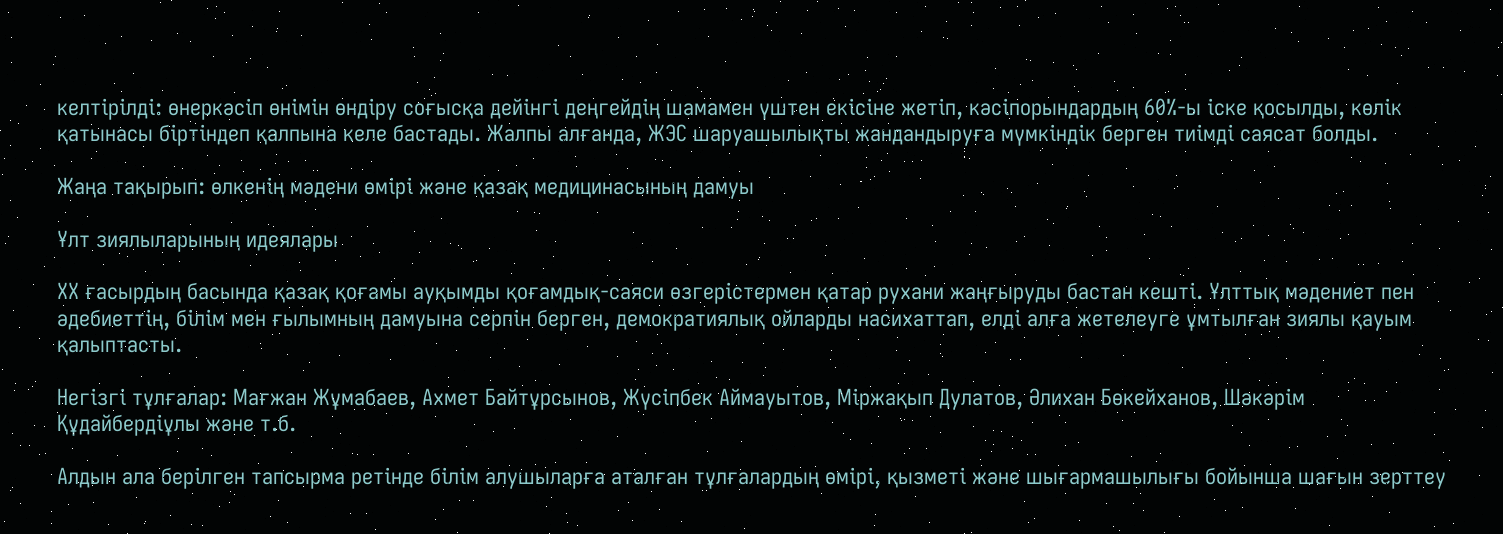келтірілді: өнеркәсіп өнімін өндіру соғысқа дейінгі деңгейдің шамамен үштен екісіне жетіп, кәсіпорындардың 60%-ы іске қосылды, көлік қатынасы біртіндеп қалпына келе бастады. Жалпы алғанда, ЖЭС шаруашылықты жандандыруға мүмкіндік берген тиімді саясат болды.

Жаңа тақырып: өлкенің мәдени өмірі және қазақ медицинасының дамуы

Ұлт зиялыларының идеялары

XX ғасырдың басында қазақ қоғамы ауқымды қоғамдық-саяси өзгерістермен қатар рухани жаңғыруды бастан кешті. Ұлттық мәдениет пен әдебиеттің, білім мен ғылымның дамуына серпін берген, демократиялық ойларды насихаттап, елді алға жетелеуге ұмтылған зиялы қауым қалыптасты.

Негізгі тұлғалар: Мағжан Жұмабаев, Ахмет Байтұрсынов, Жүсіпбек Аймауытов, Міржақып Дулатов, Әлихан Бөкейханов, Шәкәрім Құдайбердіұлы және т.б.

Алдын ала берілген тапсырма ретінде білім алушыларға аталған тұлғалардың өмірі, қызметі және шығармашылығы бойынша шағын зерттеу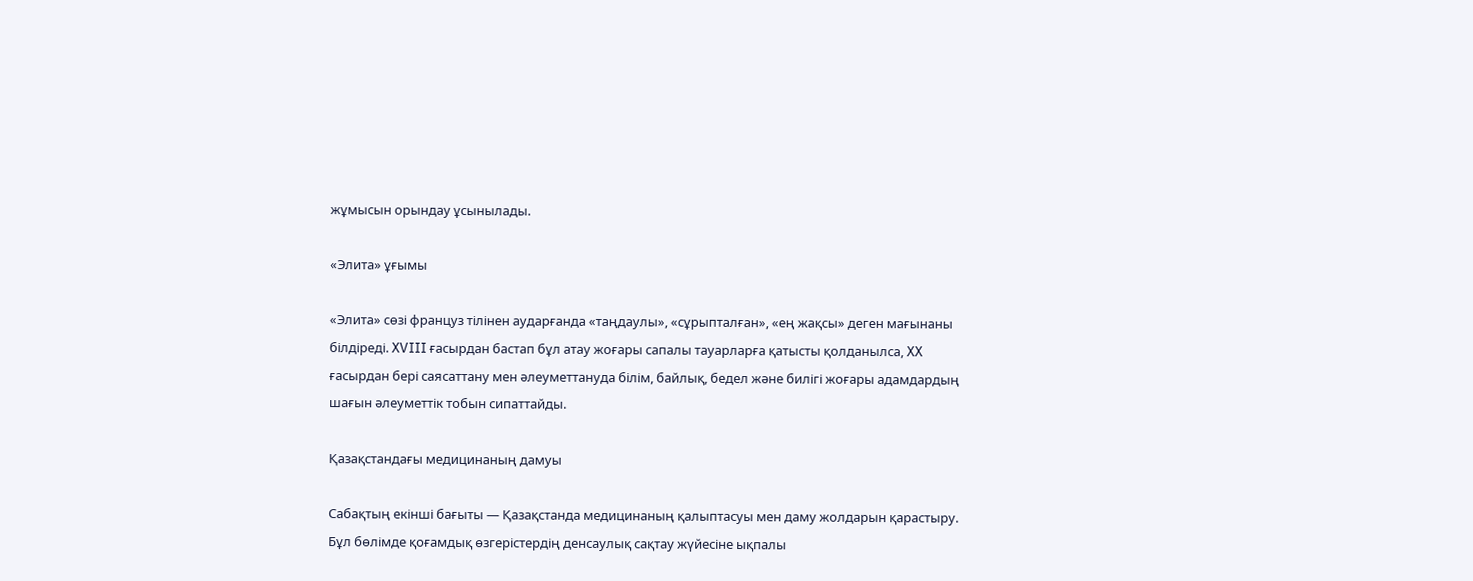жұмысын орындау ұсынылады.

«Элита» ұғымы

«Элита» сөзі француз тілінен аударғанда «таңдаулы», «сұрыпталған», «ең жақсы» деген мағынаны білдіреді. XVIII ғасырдан бастап бұл атау жоғары сапалы тауарларға қатысты қолданылса, XX ғасырдан бері саясаттану мен әлеуметтануда білім, байлық, бедел және билігі жоғары адамдардың шағын әлеуметтік тобын сипаттайды.

Қазақстандағы медицинаның дамуы

Сабақтың екінші бағыты — Қазақстанда медицинаның қалыптасуы мен даму жолдарын қарастыру. Бұл бөлімде қоғамдық өзгерістердің денсаулық сақтау жүйесіне ықпалы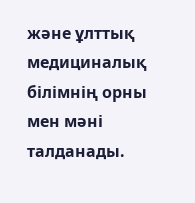және ұлттық медициналық білімнің орны мен мәні талданады.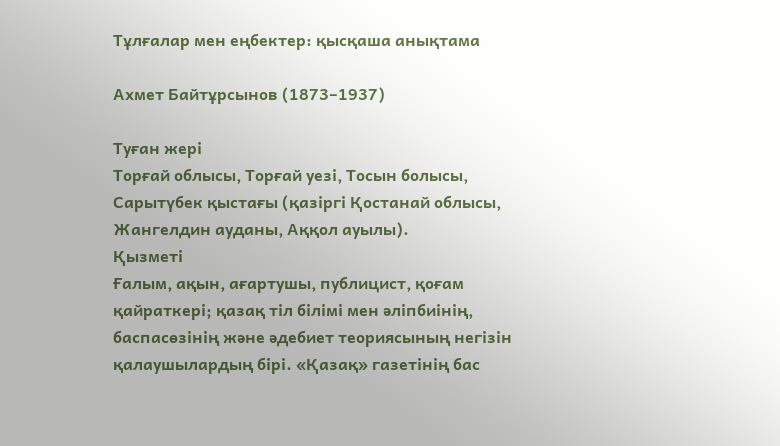Тұлғалар мен еңбектер: қысқаша анықтама

Ахмет Байтұрсынов (1873–1937)

Туған жері
Торғай облысы, Торғай уезі, Тосын болысы, Сарытүбек қыстағы (қазіргі Қостанай облысы, Жангелдин ауданы, Аққол ауылы).
Қызметі
Ғалым, ақын, ағартушы, публицист, қоғам қайраткері; қазақ тіл білімі мен әліпбиінің, баспасөзінің және әдебиет теориясының негізін қалаушылардың бірі. «Қазақ» газетінің бас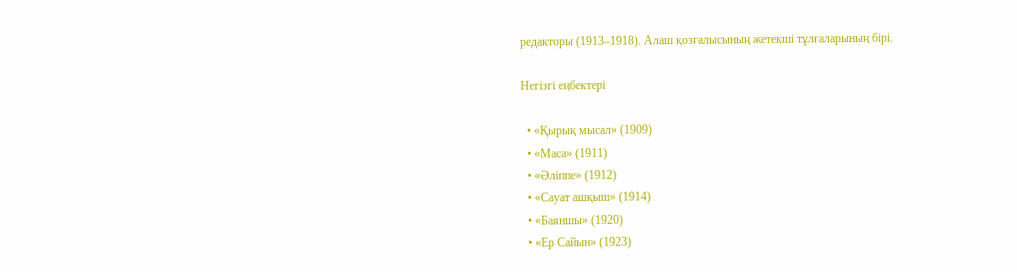редакторы (1913–1918). Алаш қозғалысының жетекші тұлғаларының бірі.

Негізгі еңбектері

  • «Қырық мысал» (1909)
  • «Маса» (1911)
  • «Әліппе» (1912)
  • «Сауат ашқыш» (1914)
  • «Баяншы» (1920)
  • «Ер Сайын» (1923)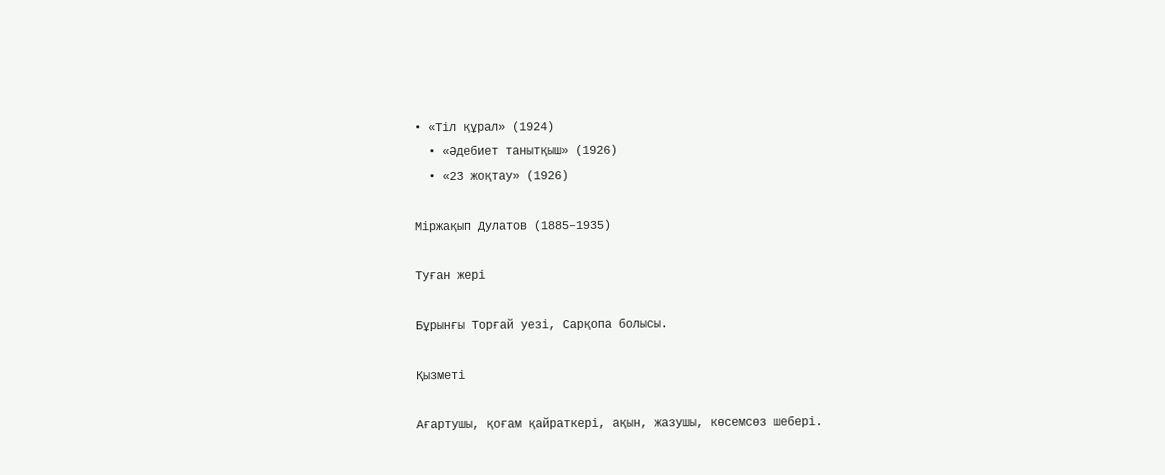• «Тіл құрал» (1924)
  • «Әдебиет танытқыш» (1926)
  • «23 жоқтау» (1926)

Міржақып Дулатов (1885–1935)

Туған жері

Бұрынғы Торғай уезі, Сарқопа болысы.

Қызметі

Ағартушы, қоғам қайраткері, ақын, жазушы, көсемсөз шебері.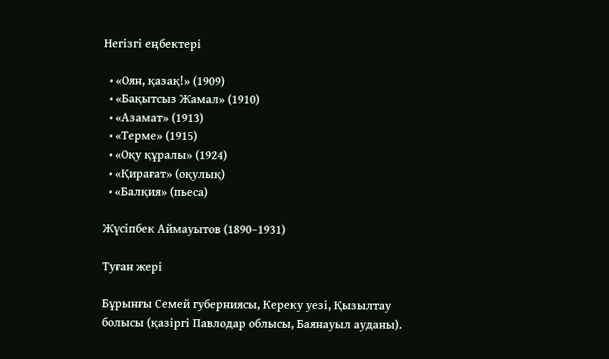Негізгі еңбектері

  • «Оян, қазақ!» (1909)
  • «Бақытсыз Жамал» (1910)
  • «Азамат» (1913)
  • «Терме» (1915)
  • «Оқу құралы» (1924)
  • «Қирағат» (оқулық)
  • «Балқия» (пьеса)

Жүсіпбек Аймауытов (1890–1931)

Туған жері

Бұрынғы Семей губерниясы, Кереку уезі, Қызылтау болысы (қазіргі Павлодар облысы, Баянауыл ауданы).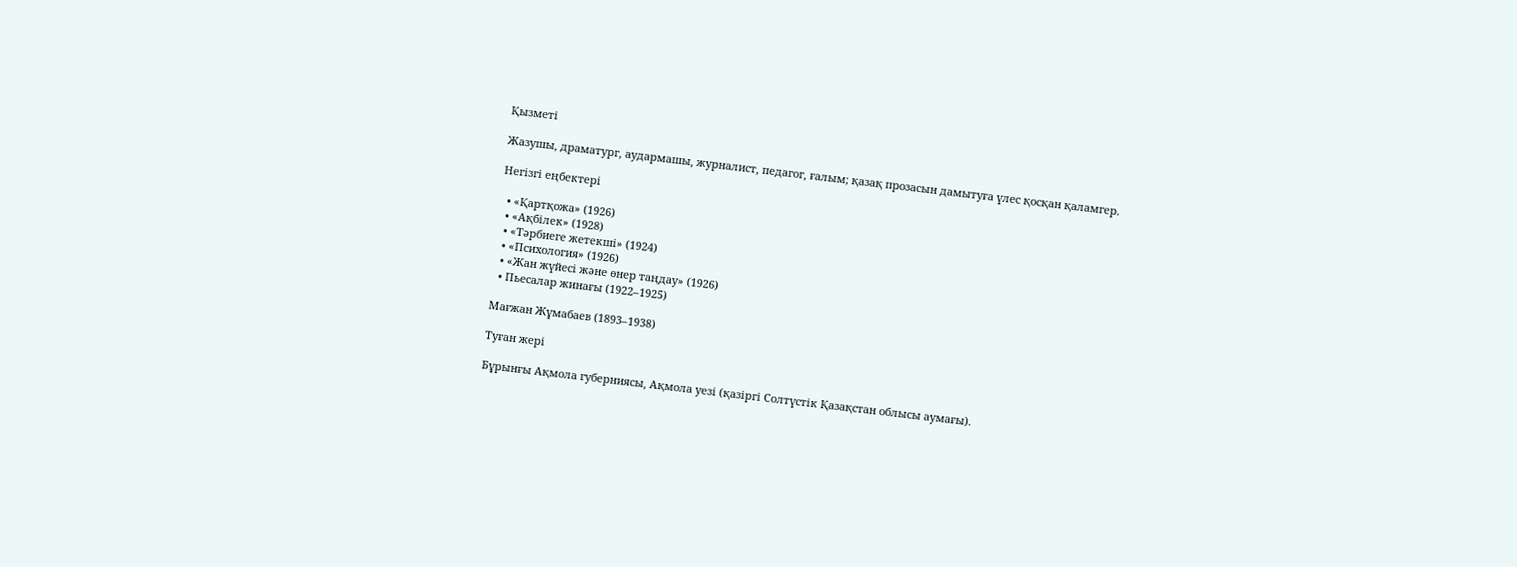Қызметі

Жазушы, драматург, аудармашы, журналист, педагог, ғалым; қазақ прозасын дамытуға үлес қосқан қаламгер.

Негізгі еңбектері

  • «Қартқожа» (1926)
  • «Ақбілек» (1928)
  • «Тәрбиеге жетекші» (1924)
  • «Психология» (1926)
  • «Жан жүйесі және өнер таңдау» (1926)
  • Пьесалар жинағы (1922–1925)

Мағжан Жұмабаев (1893–1938)

Туған жері

Бұрынғы Ақмола губерниясы, Ақмола уезі (қазіргі Солтүстік Қазақстан облысы аумағы).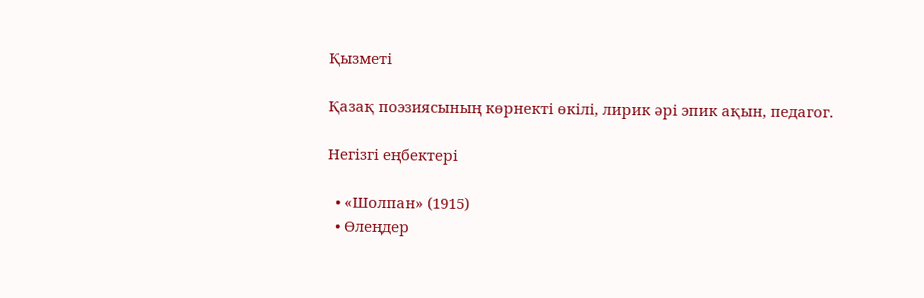Қызметі

Қазақ поэзиясының көрнекті өкілі, лирик әрі эпик ақын, педагог.

Негізгі еңбектері

  • «Шолпан» (1915)
  • Өлеңдер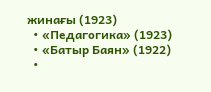жинағы (1923)
  • «Педагогика» (1923)
  • «Батыр Баян» (1922)
  •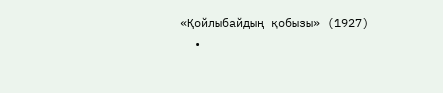«Қойлыбайдың қобызы» (1927)
  •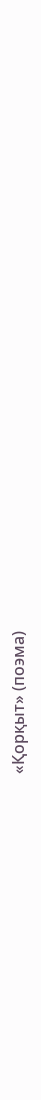«Қорқыт» (поэма)